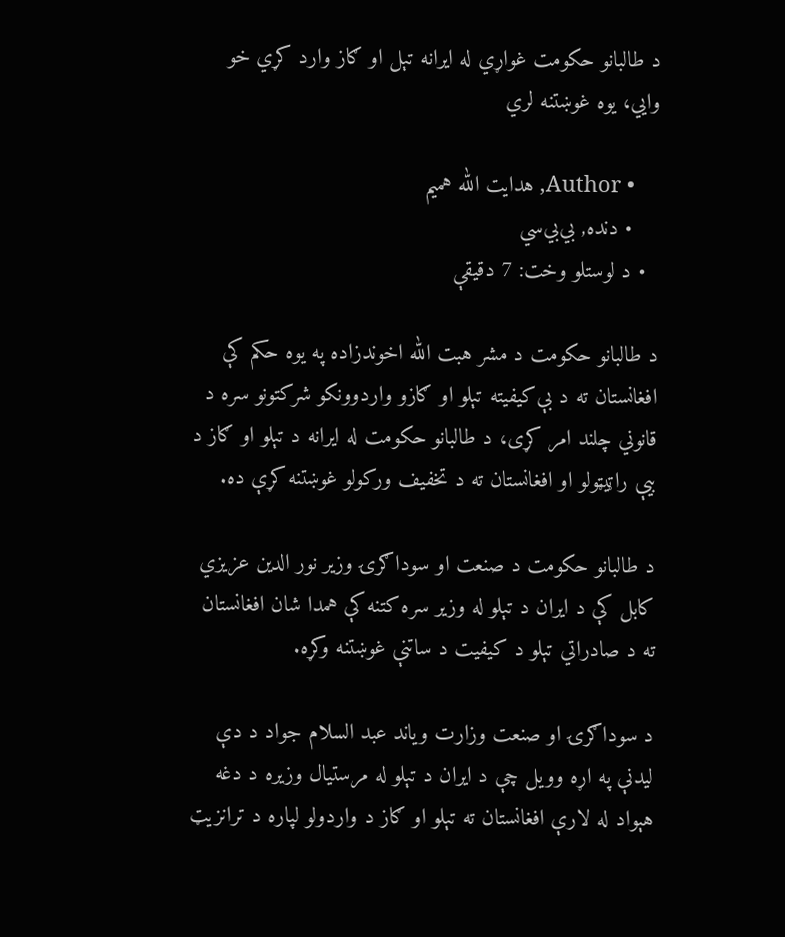د طالبانو حکومت غواړي له ایرانه تېل او ګاز وارد کړي خو وایي، یوه غوښتنه لري

    • Author, هدایت الله همیم
    • دنده, بي‌بي‌‌سي
  • د لوستلو وخت: 7 دقیقې

د طالبانو حکومت د مشر هبت الله اخوندزاده په یوه حکم کې افغانستان ته د بې‌کیفیته تېلو او ګازو واردوونکو شرکتونو سره د قانوني چلند امر کړی، د طالبانو حکومت له ایرانه د تېلو او ګاز د بیې راټیټولو او افغانستان ته د تخفیف ورکولو غوښتنه کړې ده.

د طالبانو حکومت د صنعت او سوداګرۍ وزیر نور الدین عزیزي کابل کې د ایران د تېلو له وزیر سره کتنه کې همدا شان افغانستان ته د صادراتي تېلو د کیفیت د ساتنې غوښتنه وکړه.

د سوداګرۍ او صنعت وزارت ویاند عبد السلام جواد د دې لیدنې په اړه وویل چې د ایران د تېلو له مرستیال وزیره د دغه هېواد له لارې افغانستان ته تېلو او ګاز د واردولو لپاره د ترانزیټ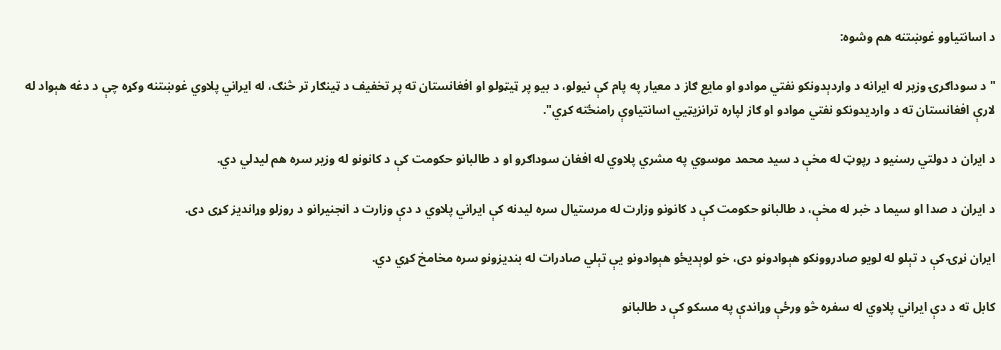د اسانتیاوو غوښتنه هم وشوه:

"د سوداګرۍ وزیر له ایرانه د واردېدونکو نفتي موادو او مایع ګاز د معیار په پام کې نیولو، د بیو پر ټیټولو او افغانستان ته پر تخفیف د ټینګار تر څنګ، له ایراني پلاوي غوښتنه وکړه چې د دغه هېواد له لارې افغانستان ته د واردیدونکو نفتي موادو او ګاز لپاره ترانزیټیي اسانتیاوې رامنځته کړي".

د ایران د دولتي رسنیو د رپوټ له مخې د سید محمد موسوي په مشري پلاوي له افغان سوداګرو او د طالبانو حکومت کې د کانونو له وزیر سره هم لیدلي دي.

د ایران د صدا او سیما د خبر له مخې، د طالبانو حکومت کې د کانونو وزارت له مرستیال سره لیدنه کې ایراني پلاوي د دې وزارت د انجنیرانو د روزلو وړاندیز کړی دی.

ایران نړۍ کې د تېلو له لویو صادروونکو هېوادونو دی، خو لوېدیځو هېوادونو یې تېلي صادرات له بندیزونو سره مخامخ کړي دي.

کابل ته د دې ایراني پلاوي له سفره څو ورځې وړاندې په مسکو کې د طالبانو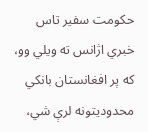حکومت سفیر تاس خبري اژانس ته ویلي وو، که پر افغانستان بانکي محدودیتونه لرې شي،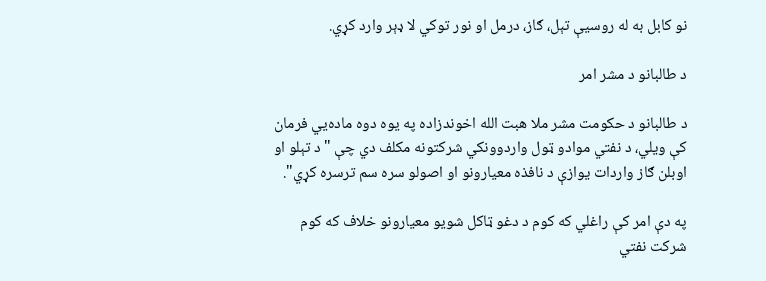نو کابل به له روسیې تېل، ګاز، درمل او نور توکي لا ډېر وارد کړي.

د طالبانو د مشر امر

د طالبانو د حکومت مشر ملا هبت الله اخوندزاده په یوه دوه ماده‌يي فرمان کې ویلي، د نفتي موادو ټول واردوونکي شرکتونه مکلف دي چې "د تېلو او اوبلن ګاز واردات یوازې د نافذه معیارونو او اصولو سره سم ترسره کړي".

په دې امر کې راغلي که کوم د دغو ټاکل شویو معیارونو خلاف که کوم شرکت نفتي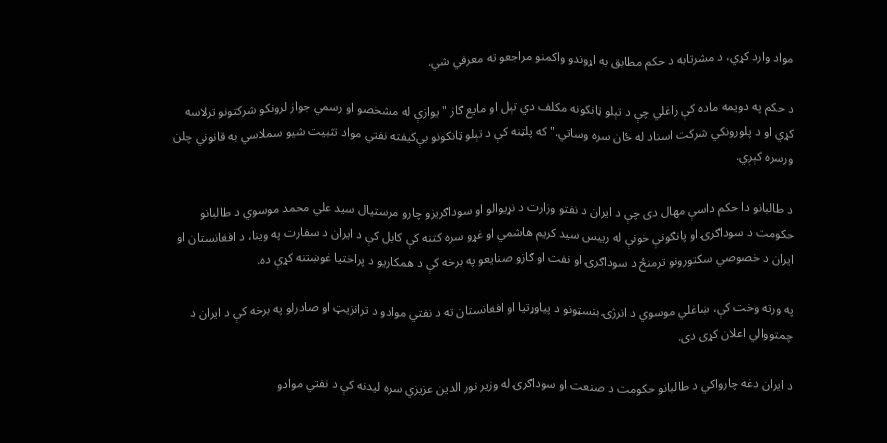مواد وارد کړي، د مشرتابه د حکم مطابق به اړوندو واکمنو مراجعو ته معرفي شي.

د حکم په دویمه ماده کې راغلي چې د تېلو ټانکونه مکلف دي تېل او مایع ګاز "یوازې له مشخصو او رسمي جواز لرونکو شرکتونو ترلاسه کړي او د پلورونکي شرکت اسناد له ځان سره وساتي." که پلټنه کې د تېلو ټانکونو بې‌کیفته نفتي مواد تثبیت شيو سملاسي به قانوني چلن ورسره کېږي.

د طالبانو دا حکم داسې مهال دی چې د ایران د نفتو وزارت د نړیوالو او سوداګریزو چارو مرستیال سید علي محمد موسوي د طالبانو حکومت د سوداګرۍ او پانګونې خونې له رییس سید کریم هاشمي او غړو سره کتنه کې کابل کې د ایران د سفارت په وینا، د افغانستان او ایران د خصوصي سکتورونو ترمنځ د سوداګرۍ او نفت او ګازو صنایعو په برخه کې د همکاریو د پراختیا غوښتنه کړې ده.

په ورته وخت کې، ښاغلي موسوي د انرژۍ بنسټونو د پیاوړتیا او افغانستان ته د نفتي موادو د ترانزیټ او صادرلو په برخه کې د ایران د چمتووالي اعلان کړی دی.

د ایران دغه چارواکي د طالبانو حکومت د صنعت او سوداګرۍ له وزیر نور الدین عزیزي سره لیدنه کې د نفتي موادو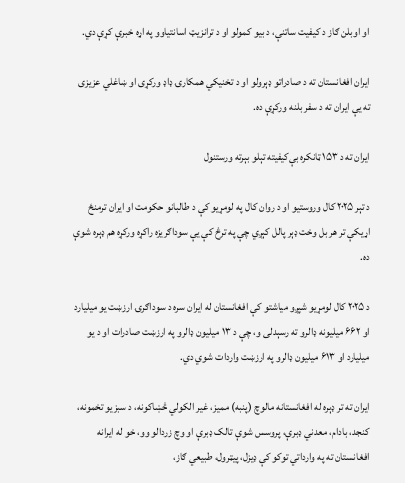او اوبلن ګاز د کیفیت ساتنې، د بیو کمولو او د ترانزیټ اسانتیاوو په اړه خبرې کړې دي.

ایران افغانستان ته د صادراتو ډېرولو او د تخنیکي همکارۍ ډاډ ورکړی او ښاغلي عزیزی ته یې ایران ته د سفر بلنه ورکړې ده.

ایران ته د ۱۵۳ ټانکره بې‌کیفیته تېلو بېرته ورستنول

د تېر ۲۰۲۵ کال وروستیو او د روان کال په لومړیو کې د طالبانو حکومت او ایران ترمنځ اړیکې تر هر بل وخت ډېر پالل کېږي چې په ترڅ کې یې سوداګریزه راکړه ورکړه هم ډېره شوې ده.

د ۲۰۲۵ کال لومړیو شپږو میاشتو کې افغانستان له ایران سره د سوداګرۍ ارزښت یو میلیارد او ۶۶۲ میلیونه ډالرو ته رسېدلی و، چې د ۱۳ میلیون ډالرو په ارزښت صادرات او د یو میلیارد او ۶۱۳ میلیون ډالرو په ارزښت واردات شوي دي.

ایران ته تر ډېره له افغانستانه مالوچ (پنبه) ممیز، غیر الکولي څښاکونه، د سبزیو تخمونه، کنجد، بادام، معدني ډبرې، پروسس شوې تالک ډبرې او وچ زردالو وو، خو له ایرانه افغانستان ته په وارداتي توکو کې ډیزل، پیټرول، طبیعي ګاز،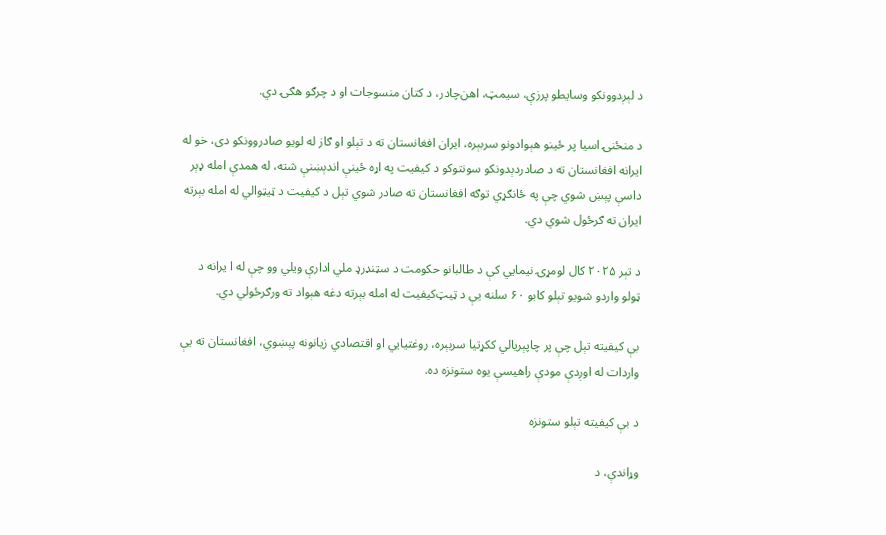د لېږدوونکو وسایطو پرزې، سیمټ، اهن‌چادر، د کتان منسوجات او د چرګو هګۍ دي.

د منځنۍ اسیا پر ځینو هېوادونو سربېره، ایران افغانستان ته د تېلو او ګاز له لویو صادروونکو دی، خو له ایرانه افغانستان ته د صادردېدونکو سونتوکو د کیفیت په اړه ځینې اندېښنې شته، له همدې امله ډېر داسې پېښ شوي چې په ځانګړي توګه افغانستان ته صادر شوي تېل د کیفیت د ټیټوالي له امله بېرته ایران ته ګرځول شوي دي.

د تېر ۲۰۲۵ کال لومړۍ نیمايي کې د طالبانو حکومت د سټنډرډ ملي ادارې ویلي وو چې له ا یرانه د ټولو واردو شویو تېلو کابو ۶۰ سلنه یې د ټیټ‌کیفیت له امله بېرته دغه هېواد ته ورګرځولي دي.

بې کیفیته تېل چې پر چاپېریالي ککړتیا سربېره، روغتیايي او اقتصادي زیانونه پېښوي، افغانستان ته یې واردات له اوږدې مودې راهیسې یوه ستونزه ده.

د بې کیفیته تېلو ستونزه

وړاندې، د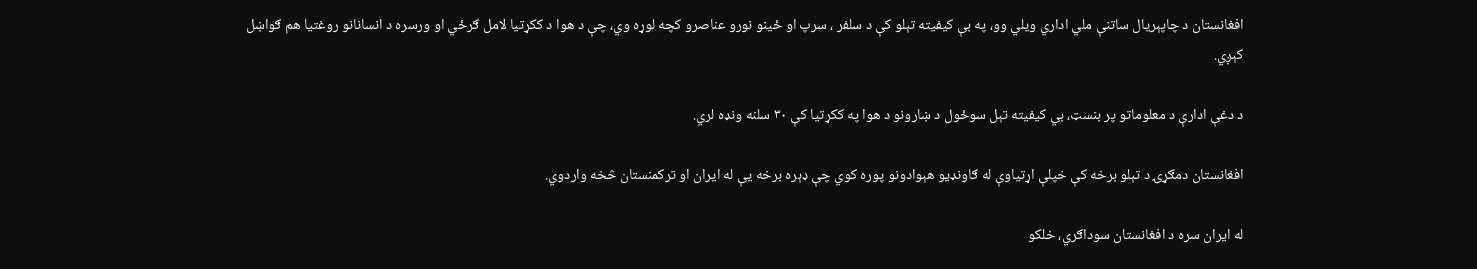افغانستان د چاپېریال ساتنې ملي اداري ویلي وو، په بې کیفیته تېلو کې د سلفر ، سرپ او ځینو نورو عناصرو کچه لوړه وي، چې د هوا د ککړتیا لامل ګرځي او ورسره د انسانانو روغتیا هم ګواښل کېږي.

د دغې ادارې د معلوماتو پر بنسټ، بي کیفیته تېل سوځول د ښارونو د هوا په ککړتیا کې ۳۰ سلنه ونډه لري.

افغانستان دمګړۍ د تېلو برخه کې خپلې اړتیاوې له ګاونډیو هېوادونو پوره کوي چې ډېره برخه یې له ایران او ترکمنستان څخه واردوي.

له ایران سره د افغانستان سوداګري، خلکو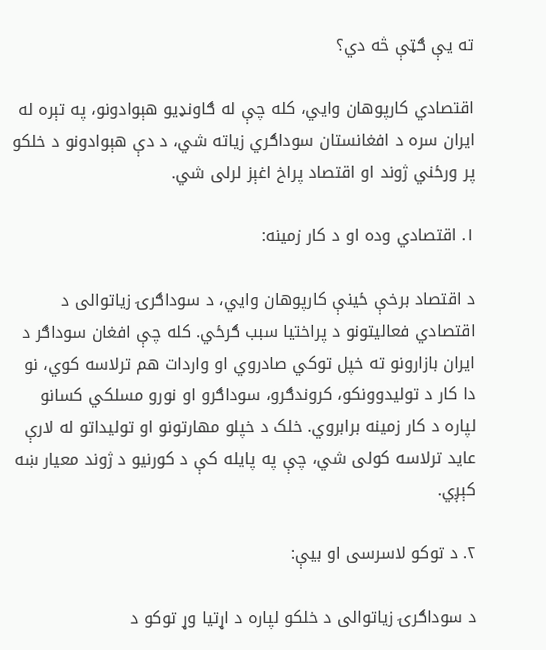ته یې ګټې څه دي؟

اقتصادي کارپوهان وایي، کله چې له ګاونډیو هېوادونو، په تېره له ایران سره د افغانستان سوداګري زیاته شي، د دې هېوادونو د خلکو پر ورځني ژوند او اقتصاد پراخ اغېز لرلی شي.

۱. اقتصادي وده او د کار زمینه:

د اقتصاد برخې ځینې کارپوهان وایي، د سوداګرۍ زیاتوالی د اقتصادي فعالیتونو د پراختیا سبب ګرځي. کله چې افغان سوداګر د ایران بازارونو ته خپل توکي صادروي او واردات هم ترلاسه کوي، نو دا کار د تولیدوونکو، کروندګرو، سوداګرو او نورو مسلکي کسانو لپاره د کار زمینه برابروي. خلک د خپلو مهارتونو او تولیداتو له لارې عاید ترلاسه کولی شي، چې په پایله کې د کورنیو د ژوند معیار ښه کېږي.

۲. د توکو لاسرسی او بیې:

د سوداګرۍ زیاتوالی د خلکو لپاره د اړتیا وړ توکو د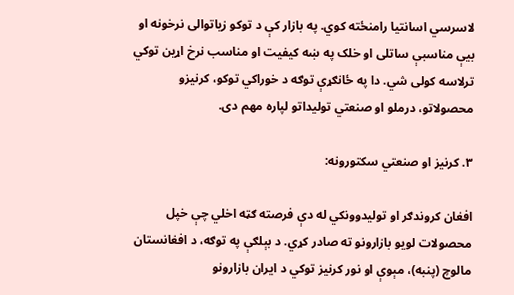لاسرسي اسانتیا رامنځته کوي. په بازار کې د توکو زیاتوالی نرخونه او بیې مناسبې ساتلی او خلک په ښه کیفیت او مناسب نرخ اړین توکي ترلاسه کولی شي. دا په ځانګړې توګه د خوراکي توکو، کرنیزو محصولاتو، درملو او صنعتي تولیداتو لپاره مهم دی.

۳. کرنیز او صنعتي سکتورونه:

افغان کروندګر او تولیدوونکي له دې فرصته ګټه اخلي چې خپل محصولات لویو بازارونو ته صادر کړي. د بېلګې په توګه، د افغانستان مالوچ (پنبه)، مېوې او نور کرنیز توکي د ایران بازارونو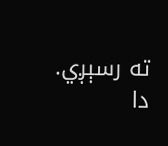ته رسېږي. دا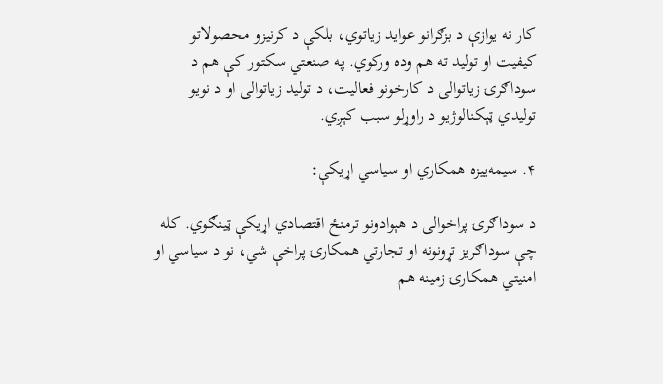کار نه یوازې د بزګرانو عواید زیاتوي، بلکې د کرنیزو محصولاتو کیفیت او تولید ته هم وده ورکوي. په صنعتي سکتور کې هم د سوداګرۍ زیاتوالی د کارخونو فعالیت، د تولید زیاتوالی او د نویو تولیدي ټېکنالوژیو د راوړلو سبب کېږي.

۴. سیمه‌ییزه همکاري او سیاسي اړیکې:

د سوداګرۍ پراخوالی د هېوادونو ترمنځ اقتصادي اړیکې ټینګوي. کله چې سوداګریز تړونونه او تجارتي همکارۍ پراخې شي، نو د سیاسي او امنیتي همکارۍ زمینه هم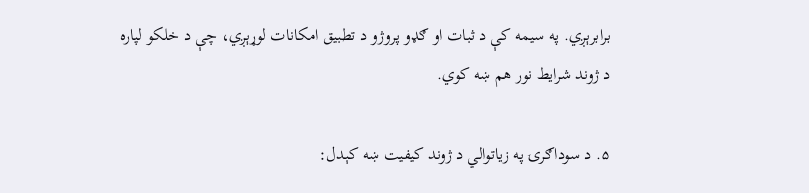برابرېږي. په سیمه کې د ثبات او ګډو پروژو د تطبیق امکانات لوړېږي، چې د خلکو لپاره د ژوند شرایط نور هم ښه کوي.

۵. د سوداګرۍ په زیاتوالي د ژوند کیفیت ښه کېدل: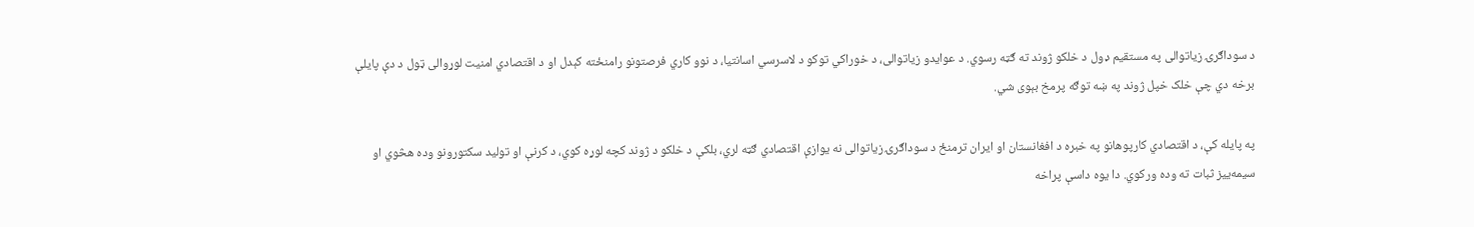د سوداګرۍ زیاتوالی په مستقیم ډول د خلکو ژوند ته ګټه رسوي. د عوایدو زیاتوالی، د خوراکي توکو د لاسرسي اسانتیا، د نوو کاري فرصتونو رامنځته کېدل او د اقتصادي امنیت لوړوالی ټول د دې پایلې برخه دي چې خلک خپل ژوند په ښه توګه پرمخ بېوی شي.

په پایله کې، د اقتصادي کارپوهانو په خبره د افغانستان او ایران ترمنځ د سوداګرۍ زیاتوالی نه یوازې اقتصادي ګټه لري، بلکې د خلکو د ژوند کچه لوړه کوي، د کرنې او تولید سکتورونو وده هڅوي او سیمه‌ییز ثبات ته وده ورکوي. دا یوه داسې پراخه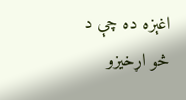اغېزه ده چې د څو اړخیزو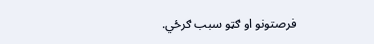فرصتونو او ګټو سبب ګرځي.